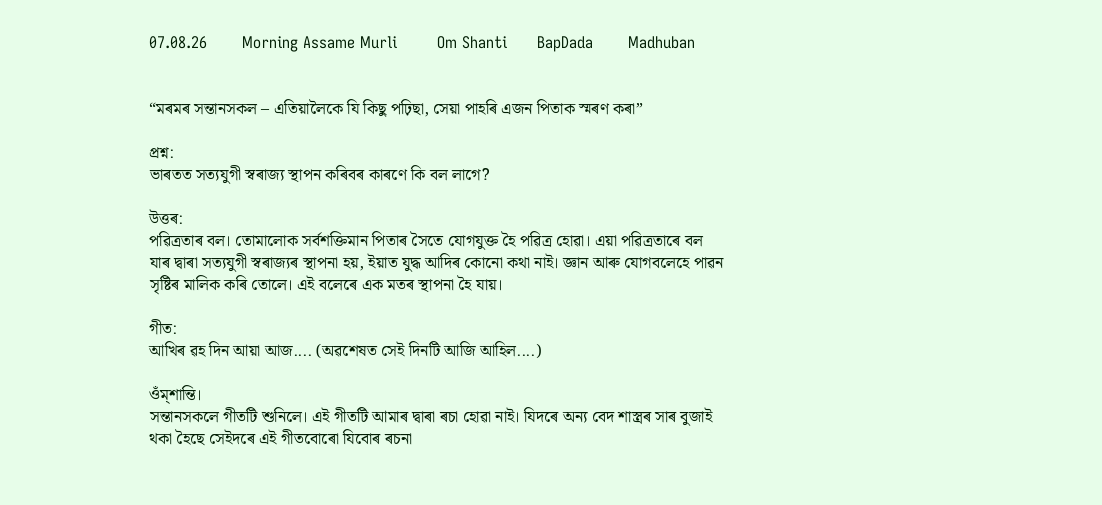07.08.26       Morning Assame Murli        Om Shanti      BapDada       Madhuban


“মৰমৰ সন্তানসকল – এতিয়ালৈকে যি কিছু পঢ়িছা, সেয়া পাহৰি এজন পিতাক স্মৰণ কৰা”

প্ৰশ্ন:
ভাৰতত সত্যযুগী স্বৰাজ্য স্থাপন কৰিবৰ কাৰণে কি বল লাগে?

উত্তৰ:
পৱিত্ৰতাৰ বল। তোমালোক সৰ্বশক্তিমান পিতাৰ সৈতে যোগযুক্ত হৈ পৱিত্ৰ হোৱা। এয়া পৱিত্ৰতাৰে বল যাৰ দ্বাৰা সত্যযুগী স্বৰাজ্যৰ স্থাপনা হয়, ইয়াত যুদ্ধ আদিৰ কোনো কথা নাই। জ্ঞান আৰু যোগবলেহে পাৱন সৃষ্টিৰ মালিক কৰি তোলে। এই বলেৰে এক মতৰ স্থাপনা হৈ যায়।

গীত:
আখিৰ ৱহ দিন আয়া আজ.... (অৱশেষত সেই দিনটি আজি আহিল....)

ওঁম্শান্তি।
সন্তানসকলে গীতটি শুনিলে। এই গীতটি আমাৰ দ্বাৰা ৰচা হোৱা নাই। যিদৰে অন্য বেদ শাস্ত্ৰৰ সাৰ বুজাই থকা হৈছে সেইদৰে এই গীতবোৰো যিবোৰ ৰচনা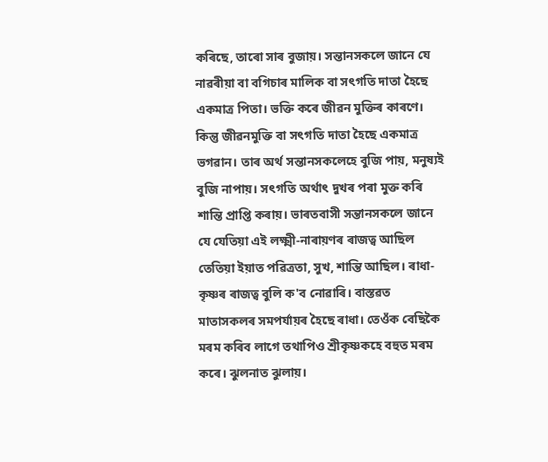কৰিছে, তাৰো সাৰ বুজায়। সন্তানসকলে জানে যে নাৱৰীয়া বা বগিচাৰ মালিক বা সৎগতি দাতা হৈছে একমাত্ৰ পিতা। ভক্তি কৰে জীৱন মুক্তিৰ কাৰণে। কিন্তু জীৱনমুক্তি বা সৎগতি দাতা হৈছে একমাত্ৰ ভগৱান। তাৰ অৰ্থ সন্তানসকলেহে বুজি পায়, মনুষ্যই বুজি নাপায়। সৎগতি অৰ্থাৎ দুখৰ পৰা মুক্ত কৰি শান্তি প্ৰাপ্তি কৰায়। ভাৰতবাসী সন্তানসকলে জানে যে যেতিয়া এই লক্ষ্মী-নাৰায়ণৰ ৰাজত্ব আছিল তেতিয়া ইয়াত পৱিত্ৰতা, সুখ, শান্তি আছিল। ৰাধা-কৃষ্ণৰ ৰাজত্ব বুলি ক'ব নোৱাৰি। বাস্তৱত মাতাসকলৰ সমপৰ্যায়ৰ হৈছে ৰাধা। তেওঁক বেছিকৈ মৰম কৰিব লাগে তথাপিও শ্ৰীকৃষ্ণকহে বহুত মৰম কৰে। ঝুলনাত ঝুলায়।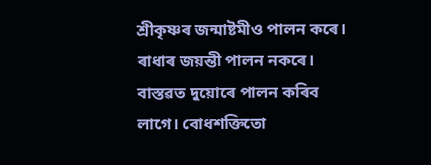শ্ৰীকৃষ্ণৰ জন্মাষ্টমীও পালন কৰে। ৰাধাৰ জয়ন্তী পালন নকৰে। বাস্তৱত দুয়োৰে পালন কৰিব লাগে। বোধশক্তিতো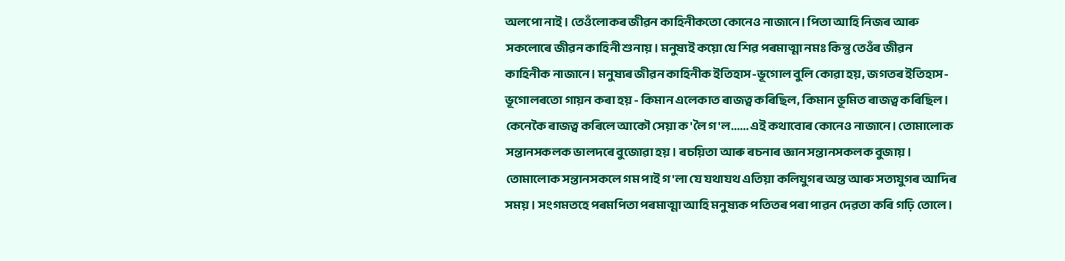অলপো নাই। তেওঁলোকৰ জীৱন কাহিনীকতো কোনেও নাজানে। পিতা আহি নিজৰ আৰু সকলোৰে জীৱন কাহিনী শুনায়। ‌মনুষ্যই কয়ো যে শিৱ পৰমাত্মা নমঃ কিন্তু তেওঁৰ জীৱন কাহিনীক নাজানে। মনুষ্যৰ জীৱন কাহিনীক ইতিহাস-ভূগোল বুলি কোৱা হয়, জগতৰ ইতিহাস-ভূগোলৰতো গায়ন কৰা হয় - কিমান এলেকাত ৰাজত্ব কৰিছিল, কিমান ভূমিত ৰাজত্ব কৰিছিল। কেনেকৈ ৰাজত্ব কৰিলে আকৌ সেয়া ক'লৈ গ'ল...... এই কথাবোৰ কোনেও নাজানে। তোমালোক সন্তানসকলক ভালদৰে বুজোৱা হয়। ৰচয়িতা আৰু ৰচনাৰ জ্ঞান সন্তানসকলক বুজায়। তোমালোক সন্তানসকলে গম পাই গ'লা যে যথাযথ এতিয়া কলিযুগৰ অন্ত আৰু সত্যযুগৰ আদিৰ সময়। সংগমতহে পৰমপিতা পৰমাত্মা আহি মনুষ্যক পতিতৰ পৰা পাৱন দেৱতা কৰি গঢ়ি তোলে।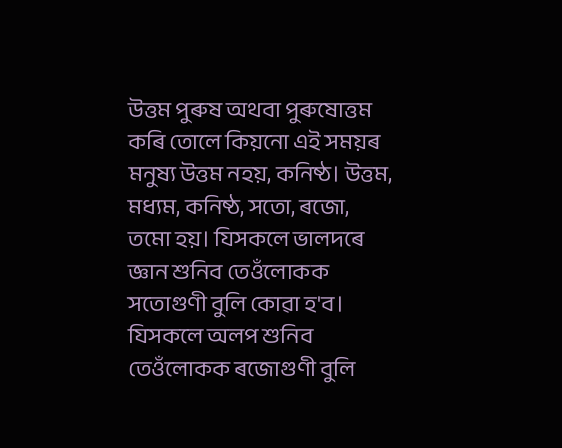উত্তম পুৰুষ অথবা পুৰুষোত্তম কৰি তোলে কিয়নো এই সময়ৰ মনুষ্য উত্তম নহয়, কনিষ্ঠ। উত্তম, মধ্যম, কনিষ্ঠ, সতো, ৰজো, তমো হয়। যিসকলে ভালদৰে জ্ঞান শুনিব তেওঁলোকক সতোগুণী বুলি কোৱা হ'ব। যিসকলে অলপ শুনিব তেওঁলোকক ৰজোগুণী বুলি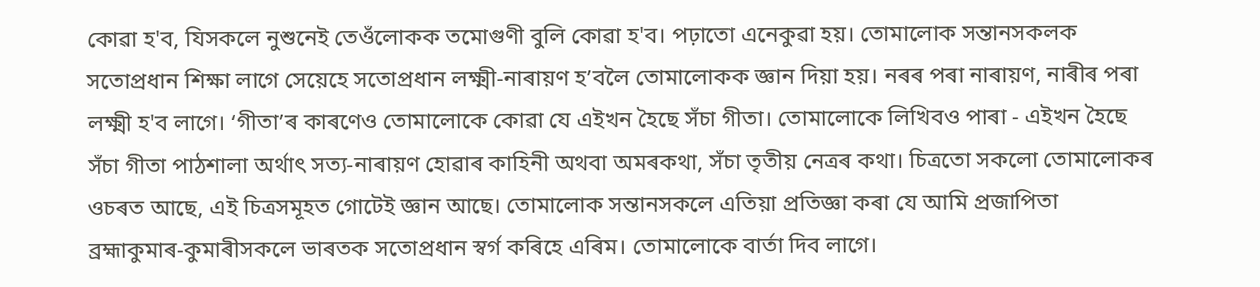কোৱা হ'ব, যিসকলে নুশুনেই তেওঁলোকক তমোগুণী বুলি কোৱা হ'ব। পঢ়াতো এনেকুৱা হয়। তোমালোক সন্তানসকলক সতোপ্ৰধান শিক্ষা লাগে সেয়েহে সতোপ্ৰধান লক্ষ্মী-নাৰায়ণ হ’বলৈ তোমালোকক জ্ঞান দিয়া হয়। নৰৰ পৰা নাৰায়ণ, নাৰীৰ পৰা লক্ষ্মী হ'ব লাগে। ‘গীতা’ৰ কাৰণেও তোমালোকে কোৱা যে এইখন হৈছে সঁচা গীতা। তোমালোকে লিখিবও পাৰা - এইখন হৈছে সঁচা গীতা পাঠশালা অৰ্থাৎ সত্য-নাৰায়ণ হোৱাৰ কাহিনী অথবা অমৰকথা, সঁচা তৃতীয় নেত্ৰৰ কথা। চিত্ৰতো সকলো তোমালোকৰ ওচৰত আছে, এই চিত্ৰসমূহত গোটেই জ্ঞান আছে। তোমালোক সন্তানসকলে এতিয়া প্ৰতিজ্ঞা কৰা যে আমি প্ৰজাপিতা ব্ৰহ্মাকুমাৰ-কুমাৰীসকলে ভাৰতক সতোপ্ৰধান স্বৰ্গ কৰিহে এৰিম। তোমালোকে বাৰ্তা দিব লাগে।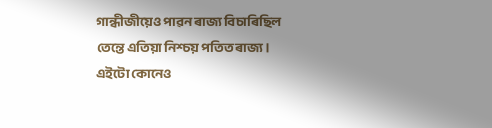গান্ধীজীয়েও পাৱন ৰাজ্য বিচাৰিছিল তেন্তে এতিয়া নিশ্চয় পতিত ৰাজ্য। এইটো কোনেও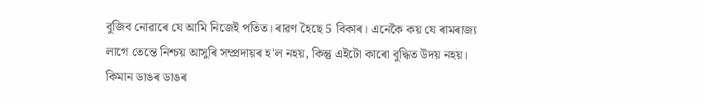বুজিব নোৱাৰে যে আমি নিজেই পতিত। ৰাৱণ হৈছে 5 বিকাৰ। এনেকৈ কয় যে ৰামৰাজ্য লাগে তেন্তে নিশ্চয় আসুৰি সম্প্ৰদায়ৰ হ'ল নহয়, কিন্তু এইটো কাৰো বুদ্ধিত উদয় নহয়। কিমান ডাঙৰ ডাঙৰ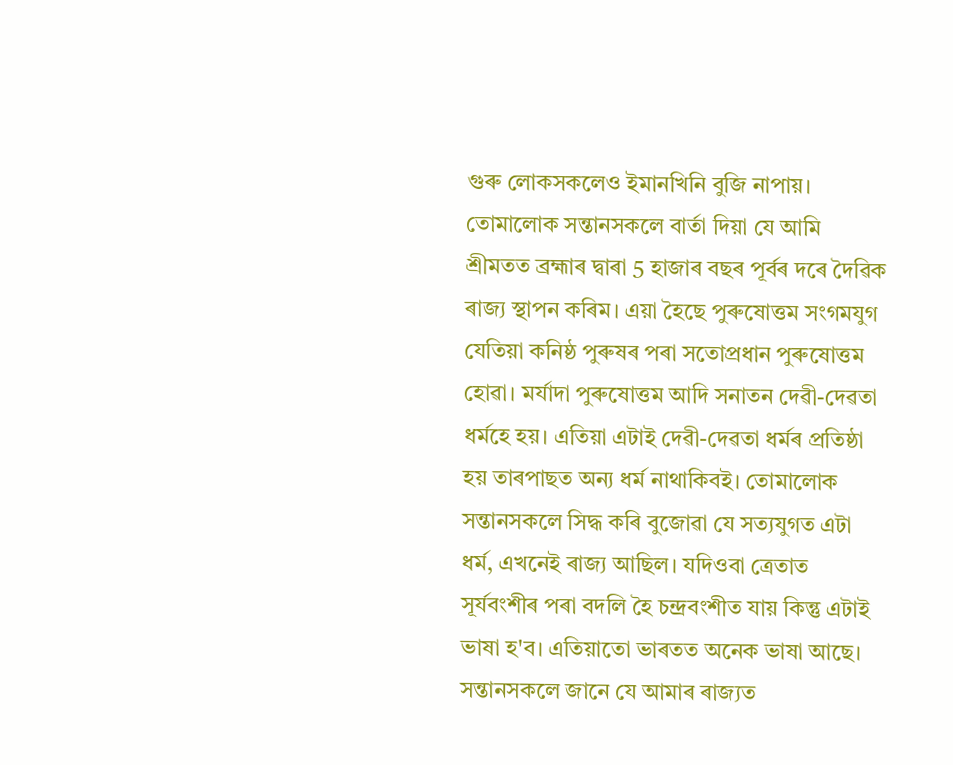গুৰু লোকসকলেও ইমানখিনি বুজি নাপায়। তোমালোক সন্তানসকলে বাৰ্তা দিয়া যে আমি শ্ৰীমতত ব্ৰহ্মাৰ দ্বাৰা 5 হাজাৰ বছৰ পূৰ্বৰ দৰে দৈৱিক ৰাজ্য স্থাপন কৰিম। এয়া হৈছে পুৰুষোত্তম সংগমযুগ যেতিয়া কনিষ্ঠ পুৰুষৰ পৰা সতোপ্ৰধান পুৰুষোত্তম হোৱা। মৰ্যাদা পুৰুষোত্তম আদি সনাতন দেৱী-দেৱতা ধৰ্মহে হয়। এতিয়া এটাই দেৱী-দেৱতা ধৰ্মৰ প্ৰতিষ্ঠা হয় তাৰপাছত অন্য ধৰ্ম নাথাকিবই। তোমালোক সন্তানসকলে সিদ্ধ কৰি বুজোৱা যে সত্যযুগত এটা ধৰ্ম, এখনেই ৰাজ্য আছিল। যদিওবা ত্ৰেতাত সূৰ্যবংশীৰ পৰা বদলি হৈ চন্দ্ৰবংশীত যায় কিন্তু এটাই ভাষা হ'ব। এতিয়াতো ভাৰতত অনেক ভাষা আছে। সন্তানসকলে জানে যে আমাৰ ৰাজ্যত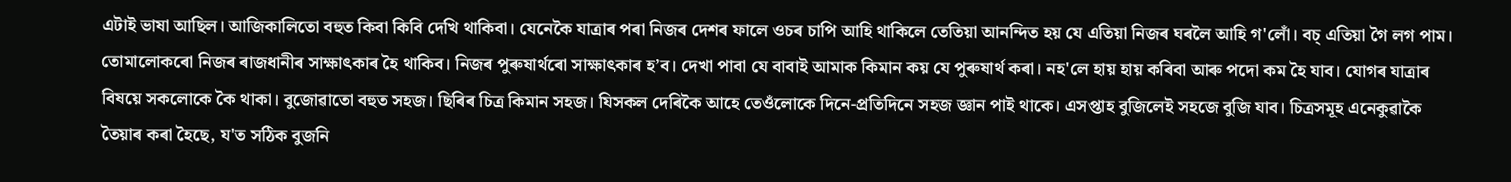এটাই ভাষা আছিল। আজিকালিতো বহুত কিবা কিবি দেখি থাকিবা। যেনেকৈ যাত্ৰাৰ পৰা নিজৰ দেশৰ ফালে ওচৰ চাপি আহি থাকিলে তেতিয়া আনন্দিত হয় যে এতিয়া নিজৰ ঘৰলৈ আহি গ'লোঁ। বচ্‌ এতিয়া গৈ লগ পাম। তোমালোকৰো নিজৰ ৰাজধানীৰ সাক্ষাৎকাৰ হৈ থাকিব। নিজৰ পুৰুষাৰ্থৰো সাক্ষাৎকাৰ হ’ব। দেখা পাবা যে বাবাই আমাক কিমান কয় যে পুৰুষাৰ্থ কৰা। নহ'লে হায় হায় কৰিবা আৰু পদো কম হৈ যাব। যোগৰ যাত্ৰাৰ বিষয়ে সকলোকে কৈ থাকা। বুজোৱাতো বহুত সহজ। ছিৰিৰ চিত্ৰ কিমান সহজ। যিসকল দেৰিকৈ আহে তেওঁলোকে দিনে-প্ৰতিদিনে সহজ জ্ঞান পাই থাকে। এসপ্তাহ বুজিলেই সহজে বুজি যাব। চিত্ৰসমূহ এনেকুৱাকৈ তৈয়াৰ কৰা হৈছে, য'ত সঠিক বুজনি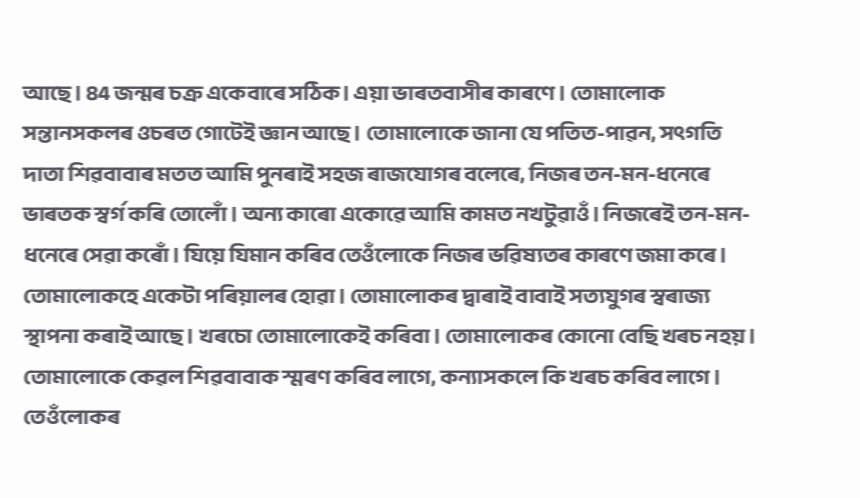আছে। 84 জন্মৰ চক্ৰ একেবাৰে সঠিক। এয়া ভাৰতবাসীৰ কাৰণে। তোমালোক সন্তানসকলৰ ওচৰত গোটেই জ্ঞান আছে। তোমালোকে জানা যে পতিত-পাৱন, সৎগতি দাতা শিৱবাবাৰ মতত আমি পুনৰাই সহজ ৰাজযোগৰ বলেৰে, নিজৰ তন-মন-ধনেৰে ভাৰতক স্বৰ্গ কৰি তোলোঁ। অন্য কাৰো একোৱে আমি কামত নখটুৱাওঁ। নিজৰেই তন-মন-ধনেৰে সেৱা কৰোঁ। যিয়ে যিমান কৰিব তেওঁলোকে নিজৰ ভৱিষ্যতৰ কাৰণে জমা কৰে। তোমালোকহে একেটা পৰিয়ালৰ হোৱা। তোমালোকৰ দ্বাৰাই বাবাই সত্যযুগৰ স্বৰাজ্য স্থাপনা কৰাই আছে। খৰচো তোমালোকেই কৰিবা। তোমালোকৰ কোনো বেছি খৰচ নহয়। তোমালোকে কেৱল শিৱবাবাক স্মৰণ কৰিব লাগে, কন্যাসকলে কি খৰচ কৰিব লাগে। তেওঁলোকৰ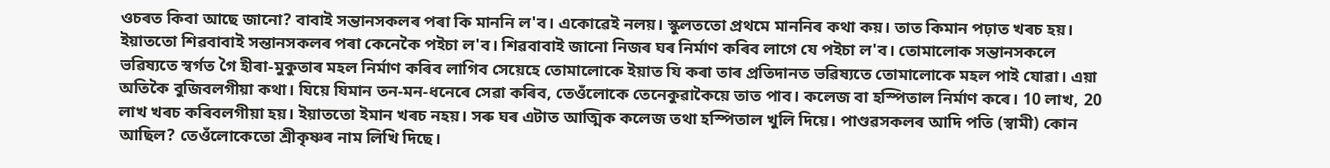ওচৰত কিবা আছে জানো? বাবাই সন্তানসকলৰ পৰা কি মাননি ল'ব। একোৱেই নলয়। স্কুলততো প্ৰথমে মাননিৰ কথা কয়। তাত কিমান পঢ়াত খৰচ হয়। ইয়াততো শিৱবাবাই সন্তানসকলৰ পৰা কেনেকৈ পইচা ল'ব। শিৱবাবাই জানো নিজৰ ঘৰ নিৰ্মাণ কৰিব লাগে যে পইচা ল'ব। তোমালোক সন্তানসকলে ভৱিষ্যতে স্বৰ্গত গৈ হীৰা-মুকুতাৰ মহল নিৰ্মাণ কৰিব লাগিব সেয়েহে তোমালোকে ইয়াত যি কৰা তাৰ প্ৰতিদানত ভৱিষ্যতে তোমালোকে মহল পাই যোৱা। এয়া অতিকৈ বুজিবলগীয়া কথা। যিয়ে যিমান তন-মন-ধনেৰে সেৱা কৰিব, তেওঁলোকে তেনেকুৱাকৈয়ে তাত পাব। কলেজ বা হস্পিতাল নিৰ্মাণ কৰে। 10 লাখ, 20 লাখ খৰচ কৰিবলগীয়া হয়। ইয়াততো ইমান খৰচ নহয়। সৰু ঘৰ এটাত আত্মিক কলেজ তথা হস্পিতাল খুলি দিয়ে। পাণ্ডৱসকলৰ আদি পতি (স্বামী) কোন আছিল? তেওঁলোকেতো শ্ৰীকৃষ্ণৰ নাম লিখি দিছে।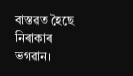বাস্তৱত হৈছে নিৰাকাৰ ভগৱান।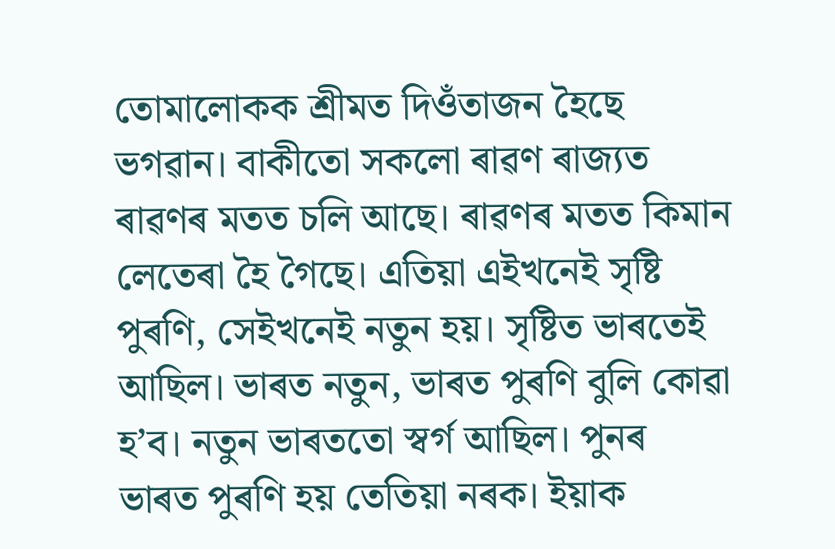তোমালোকক শ্ৰীমত দিওঁতাজন হৈছে ভগৱান। বাকীতো সকলো ৰাৱণ ৰাজ্যত ৰাৱণৰ মতত চলি আছে। ৰাৱণৰ মতত কিমান লেতেৰা হৈ গৈছে। এতিয়া এইখনেই সৃষ্টি পুৰণি, সেইখনেই নতুন হয়। সৃষ্টিত ভাৰতেই আছিল। ভাৰত নতুন, ভাৰত পুৰণি বুলি কোৱা হ’ব। নতুন ভাৰততো স্বৰ্গ আছিল। পুনৰ ভাৰত পুৰণি হয় তেতিয়া নৰক। ইয়াক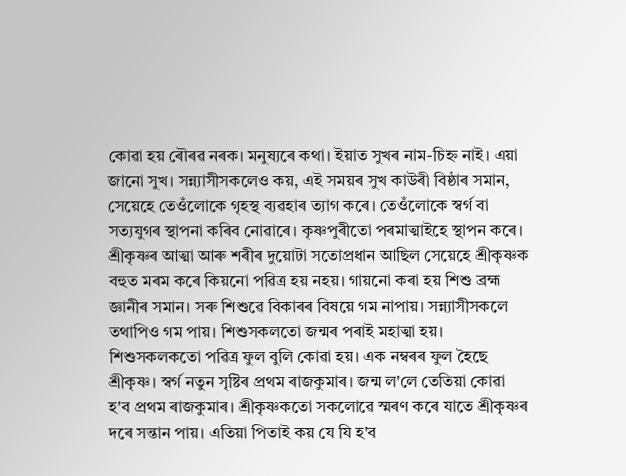কোৱা হয় ৰৌৰৱ নৰক। মনুষ্যৰে কথা। ইয়াত সুখৰ নাম-চিহ্ন নাই। এয়া জানো সুখ। সন্ন্যাসীসকলেও কয়, এই সময়ৰ সুখ কাউৰী বিষ্ঠাৰ সমান, সেয়েহে তেওঁলোকে গৃহস্থ ব্যৱহাৰ ত্যাগ কৰে। তেওঁলোকে স্বৰ্গ বা সত্যযুগৰ স্থাপনা কৰিব নোৱাৰে। কৃষ্ণপুৰীতো পৰমাত্মাইহে স্থাপন কৰে। শ্ৰীকৃষ্ণৰ আত্মা আৰু শৰীৰ দুয়োটা সতোপ্ৰধান আছিল সেয়েহে শ্ৰীকৃষ্ণক বহুত মৰম কৰে কিয়নো পৱিত্ৰ হয় নহয়। গায়নো কৰা হয় শিশু ব্ৰহ্ম জ্ঞানীৰ সমান। সৰু শিশুৱে বিকাৰৰ বিষয়ে গম নাপায়। সন্ন্যাসীসকলে তথাপিও গম পায়। শিশুসকলতো জন্মৰ পৰাই মহাত্মা হয়। শিশুসকলকতো পৱিত্ৰ ফুল বুলি কোৱা হয়। এক নম্বৰৰ ফুল হৈছে শ্ৰীকৃষ্ণ। স্বৰ্গ নতুন সৃষ্টিৰ প্ৰথম ৰাজকুমাৰ। জন্ম ল'লে তেতিয়া কোৱা হ'ব প্ৰথম ৰাজকুমাৰ। শ্ৰীকৃষ্ণকতো সকলোৱে স্মৰণ কৰে যাতে শ্ৰীকৃষ্ণৰ দৰে সন্তান পায়। এতিয়া পিতাই কয় যে যি হ'ব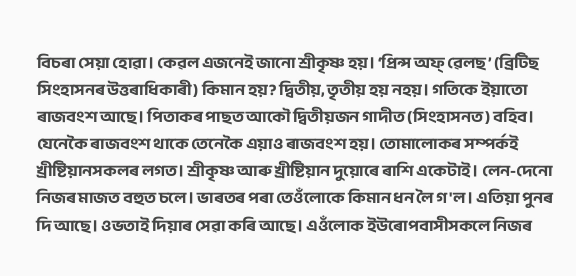বিচৰা সেয়া হোৱা। কেৱল এজনেই জানো শ্ৰীকৃষ্ণ হয়। ‘প্ৰিন্স অফ্‌ ৱেলছ’ (ব্ৰিটিছ সিংহাসনৰ উত্তৰাধিকাৰী) কিমান হয়? দ্বিতীয়, তৃতীয় হয় নহয়। গতিকে ইয়াতো ৰাজবংশ আছে। পিতাকৰ পাছত আকৌ দ্বিতীয়জন গাদীত (সিংহাসনত) বহিব। যেনেকৈ ৰাজবংশ থাকে তেনেকৈ এয়াও ৰাজবংশ হয়। তোমালোকৰ সম্পৰ্কই খ্ৰীষ্টিয়ানসকলৰ লগত। শ্ৰীকৃষ্ণ আৰু খ্ৰীষ্টিয়ান দুয়োৰে ৰাশি একেটাই। লেন-দেনো নিজৰ মাজত বহুত চলে। ভাৰতৰ পৰা তেওঁলোকে কিমান ধন লৈ গ'ল। এতিয়া পুনৰ দি আছে। ওভতাই দিয়াৰ সেৱা কৰি আছে। এওঁলোক ইউৰোপবাসীসকলে নিজৰ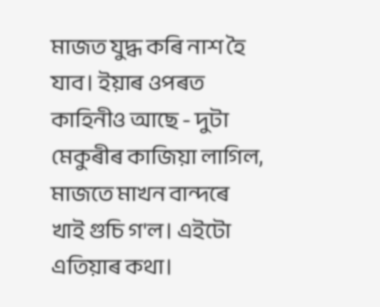মাজত যুদ্ধ কৰি নাশ হৈ যাব। ইয়াৰ ওপৰত কাহিনীও আছে - দুটা মেকুৰীৰ কাজিয়া লাগিল, মাজতে মাখন বান্দৰে খাই গুচি গ'ল। এইটো এতিয়াৰ কথা।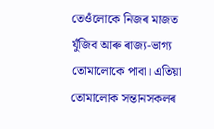তেওঁলোকে নিজৰ মাজত যুঁজিব আৰু ৰাজ্য-ভাগ্য তোমালোকে পাবা। এতিয়া তোমালোক সন্তানসকলৰ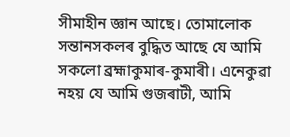সীমাহীন জ্ঞান আছে। তোমালোক সন্তানসকলৰ বুদ্ধিত আছে যে আমি সকলো ব্ৰহ্মাকুমাৰ-কুমাৰী। এনেকুৱা নহয় যে আমি গুজৰাটী, আমি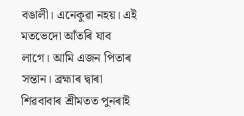বঙালী। এনেকুৱা নহয়। এই মতভেদো আঁতৰি যাব লাগে। আমি এজন পিতাৰ সন্তান। ব্ৰহ্মাৰ দ্বাৰা শিৱবাবাৰ শ্ৰীমতত পুনৰাই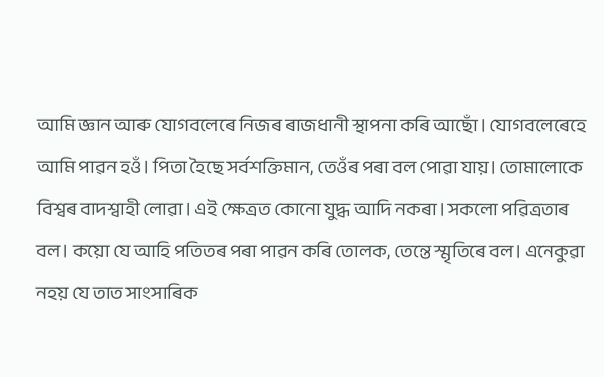আমি জ্ঞান আৰু যোগবলেৰে নিজৰ ৰাজধানী স্থাপনা কৰি আছোঁ। যোগবলেৰেহে আমি পাৱন হওঁ। পিতা হৈছে সৰ্বশক্তিমান, তেওঁৰ পৰা বল পোৱা যায়। তোমালোকে বিশ্বৰ বাদশ্বাহী লোৱা। এই ক্ষেত্ৰত কোনো যুদ্ধ আদি নকৰা। সকলো পৱিত্ৰতাৰ বল। কয়ো যে আহি পতিতৰ পৰা পাৱন কৰি তোলক, তেন্তে স্মৃতিৰে বল। এনেকুৱা নহয় যে তাত সাংসাৰিক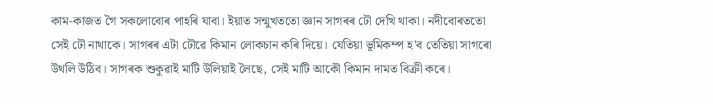কাম-কাজত গৈ সকলোবোৰ পাহৰি যাবা। ইয়াত সন্মুখততো জ্ঞান সাগৰৰ ঢৌ দেখি থাকা। নদীবোৰততো সেই ঢৌ নাথাকে। সাগৰৰ এটা ঢৌৱে কিমান লোকচান কৰি দিয়ে। যেতিয়া ভূমিকম্প হ'ব তেতিয়া সাগৰো উথলি উঠিব। সাগৰক শুকুৱাই মাটি উলিয়াই লৈছে, সেই মাটি আকৌ কিমান দামত বিক্ৰী কৰে।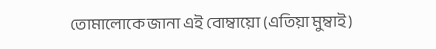তোমালোকে জানা এই বোম্বায়ো (এতিয়া মুম্বাই)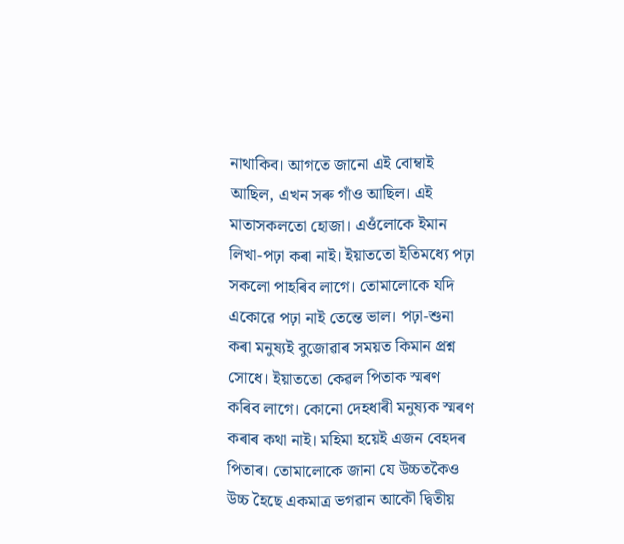নাথাকিব। আগতে জানো এই বোম্বাই আছিল, এখন সৰু গাঁও আছিল। এই মাতাসকলতো হোজা। এওঁলোকে ইমান লিখা-পঢ়া কৰা নাই। ইয়াততো ইতিমধ্যে পঢ়া সকলো পাহৰিব লাগে। তোমালোকে যদি একোৱে পঢ়া নাই তেন্তে ভাল। পঢ়া-শুনা কৰা মনুষ্যই বুজোৱাৰ সময়ত কিমান প্ৰশ্ন সোধে। ইয়াততো কেৱল পিতাক স্মৰণ কৰিব লাগে। কোনো দেহধাৰী মনুষ্যক স্মৰণ কৰাৰ কথা নাই। মহিমা হয়েই এজন বেহদৰ পিতাৰ। তোমালোকে জানা যে উচ্চতকৈও উচ্চ হৈছে একমাত্ৰ ভগৱান আকৌ দ্বিতীয়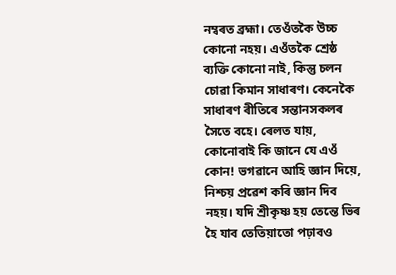নম্বৰত ব্ৰহ্মা। তেওঁতকৈ উচ্চ কোনো নহয়। এওঁতকৈ শ্ৰেষ্ঠ ব্যক্তি কোনো নাই, কিন্তু চলন চোৱা কিমান সাধাৰণ। কেনেকৈ সাধাৰণ ৰীতিৰে সন্তানসকলৰ সৈতে বহে। ৰেলত যায়, কোনোবাই কি জানে যে এওঁ কোন! ভগৱানে আহি জ্ঞান দিয়ে, নিশ্চয় প্ৰৱেশ কৰি জ্ঞান দিব নহয়। যদি শ্ৰীকৃষ্ণ হয় তেন্তে ভিৰ হৈ যাব তেতিয়াতো পঢ়াবও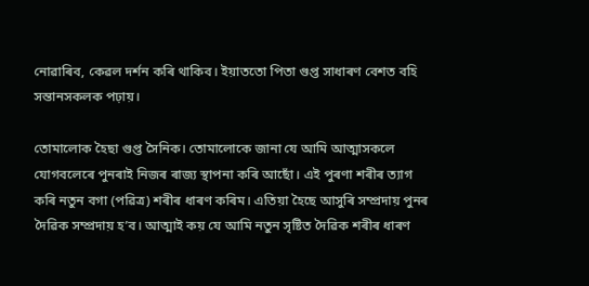নোৱাৰিব, কেৱল দৰ্শন কৰি থাকিব। ইয়াততো পিতা গুপ্ত সাধাৰণ বেশত বহি সন্তানসকলক পঢ়ায়।

তোমালোক হৈছা গুপ্ত সৈনিক। তোমালোকে জানা যে আমি আত্মাসকলে যোগবলেৰে পুনৰাই নিজৰ ৰাজ্য স্থাপনা কৰি আছোঁ। এই পুৰণা শৰীৰ ত্যাগ কৰি নতুন বগা (পৱিত্ৰ) শৰীৰ ধাৰণ কৰিম। এতিয়া হৈছে আসুৰি সম্প্ৰদায় পুনৰ দৈৱিক সম্প্ৰদায় হ’ব। আত্মাই কয় যে আমি নতুন সৃষ্টিত দৈৱিক শৰীৰ ধাৰণ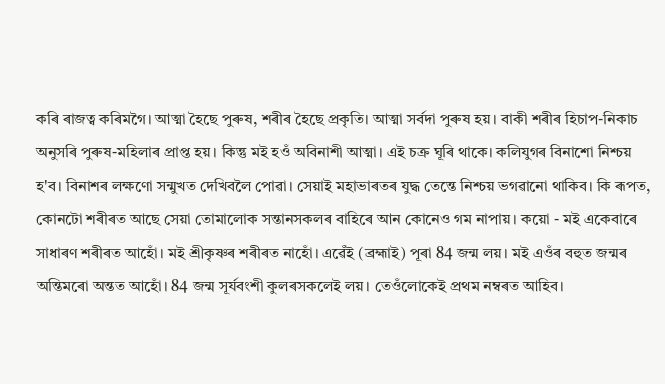কৰি ৰাজত্ব কৰিমগৈ। আত্মা হৈছে পুৰুষ, শৰীৰ হৈছে প্ৰকৃতি। আত্মা সৰ্বদা পুৰুষ হয়। বাকী শৰীৰ হিচাপ-নিকাচ অনুসৰি পুৰুষ-মহিলাৰ প্ৰাপ্ত হয়। কিন্তু মই হওঁ অবিনাশী আত্মা। এই চক্ৰ ঘূৰি থাকে। কলিযুগৰ বিনাশো নিশ্চয় হ'ব। বিনাশৰ লক্ষণো সন্মুখত দেখিবলৈ পোৱা। সেয়াই মহাভাৰতৰ যুদ্ধ তেন্তে নিশ্চয় ভগৱানো থাকিব। কি ৰূপত, কোনটো শৰীৰত আছে সেয়া তোমালোক সন্তানসকলৰ বাহিৰে আন কোনেও গম নাপায়। কয়ো - মই একেবাৰে সাধাৰণ শৰীৰত আহোঁ। মই শ্ৰীকৃষ্ণৰ শৰীৰত নাহোঁ। এৱেঁই (ব্ৰহ্মাই) পূৰা 84 জন্ম লয়। মই এওঁৰ বহুত জন্মৰ অন্তিমৰো অন্তত আহোঁ। 84 জন্ম সূৰ্যবংশী কুলৰসকলেই লয়। তেওঁলোকেই প্ৰথম নম্বৰত আহিব।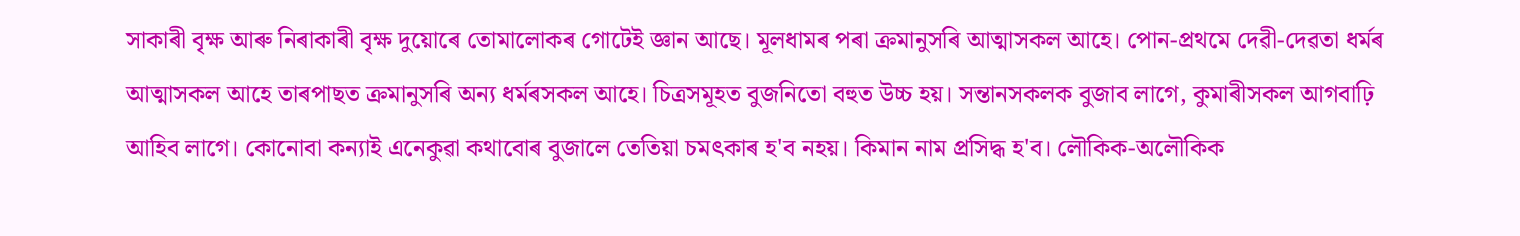সাকাৰী বৃক্ষ আৰু নিৰাকাৰী বৃক্ষ দুয়োৰে তোমালোকৰ গোটেই জ্ঞান আছে। মূলধামৰ পৰা ক্ৰমানুসৰি আত্মাসকল আহে। পোন-প্ৰথমে দেৱী-দেৱতা ধৰ্মৰ আত্মাসকল আহে তাৰপাছত ক্ৰমানুসৰি অন্য ধৰ্মৰসকল আহে। চিত্ৰসমূহত বুজনিতো বহুত উচ্চ হয়। সন্তানসকলক বুজাব লাগে, কুমাৰীসকল আগবাঢ়ি আহিব লাগে। কোনোবা কন্যাই এনেকুৱা কথাবোৰ বুজালে তেতিয়া চমৎকাৰ হ'ব নহয়। কিমান নাম প্ৰসিদ্ধ হ'ব। লৌকিক-অলৌকিক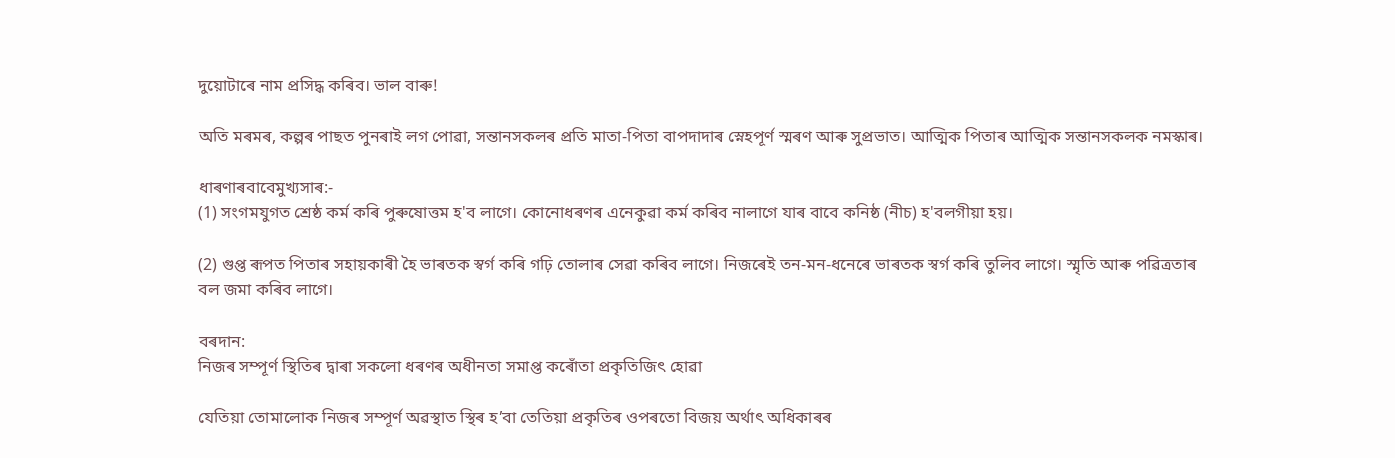দুয়োটাৰে নাম প্ৰসিদ্ধ কৰিব। ভাল বাৰু!

অতি মৰমৰ, কল্পৰ পাছত পুনৰাই লগ পোৱা, সন্তানসকলৰ প্ৰতি মাতা-পিতা বাপদাদাৰ স্নেহপূৰ্ণ স্মৰণ আৰু সুপ্ৰভাত। আত্মিক পিতাৰ আত্মিক সন্তানসকলক নমস্কাৰ।

ধাৰণাৰবাবেমুখ্যসাৰ:-
(1) সংগমযুগত শ্ৰেষ্ঠ কৰ্ম কৰি পুৰুষোত্তম হ'ব লাগে। কোনোধৰণৰ এনেকুৱা কৰ্ম কৰিব নালাগে যাৰ বাবে কনিষ্ঠ (নীচ) হ'বলগীয়া হয়।

(2) গুপ্ত ৰূপত পিতাৰ সহায়কাৰী হৈ ভাৰতক স্বৰ্গ কৰি গঢ়ি তোলাৰ সেৱা কৰিব লাগে। নিজৰেই তন-মন-ধনেৰে ভাৰতক স্বৰ্গ কৰি তুলিব লাগে। স্মৃতি আৰু পৱিত্ৰতাৰ বল জমা কৰিব লাগে।

বৰদান:
নিজৰ সম্পূৰ্ণ স্থিতিৰ দ্বাৰা সকলো ধৰণৰ অধীনতা সমাপ্ত কৰোঁতা প্ৰকৃতিজিৎ হোৱা

যেতিয়া তোমালোক নিজৰ সম্পূৰ্ণ অৱস্থাত স্থিৰ হ’বা তেতিয়া প্ৰকৃতিৰ ওপৰতো বিজয় অৰ্থাৎ অধিকাৰৰ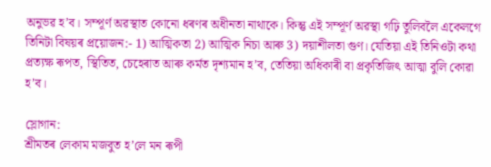অনুভৱ হ’ব। সম্পূৰ্ণ অৱস্থাত কোনো ধৰণৰ অধীনতা নাথাকে। কিন্তু এই সম্পূৰ্ণ অৱস্থা গঢ়ি তুলিবলৈ একেলগে তিনিটা বিষয়ৰ প্ৰয়োজন:- 1) আত্মিকতা 2) আত্মিক নিচা আৰু 3) দয়াশীলতা গুণ। যেতিয়া এই তিনিওটা কথা প্ৰত্যক্ষ ৰূপত, স্থিতিত, চেহেৰাত আৰু কৰ্মত দৃশ্যমান হ’ব, তেতিয়া অধিকাৰী বা প্ৰকৃতিজিৎ আত্মা বুলি কোৱা হ’ব।

স্লোগান:
শ্ৰীমতৰ লেকাম মজবুত হ’লে মন ৰূপী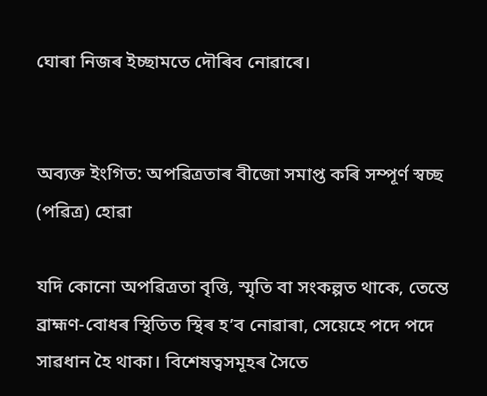ঘোৰা নিজৰ ইচ্ছামতে দৌৰিব নোৱাৰে।


অব্যক্ত ইংগিত: অপৱিত্ৰতাৰ বীজো সমাপ্ত কৰি সম্পূৰ্ণ স্বচ্ছ (পৱিত্ৰ) হোৱা

যদি কোনো অপৱিত্ৰতা বৃত্তি, স্মৃতি বা সংকল্পত থাকে, তেন্তে ব্ৰাহ্মণ-বোধৰ স্থিতিত স্থিৰ হ’ব নোৱাৰা, সেয়েহে পদে পদে সাৱধান হৈ থাকা। বিশেষত্বসমূহৰ সৈতে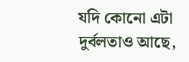যদি কোনো এটা দুৰ্বলতাও আছে,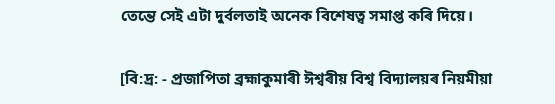তেন্তে সেই এটা দুৰ্বলতাই অনেক বিশেষত্ব সমাপ্ত কৰি দিয়ে।

[বি:দ্ৰ: - প্ৰজাপিতা ব্ৰহ্মাকুমাৰী ঈশ্বৰীয় বিশ্ব বিদ্যালয়ৰ নিয়মীয়া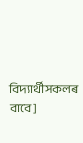বিদ্যাৰ্থীসকলৰ বাবে]